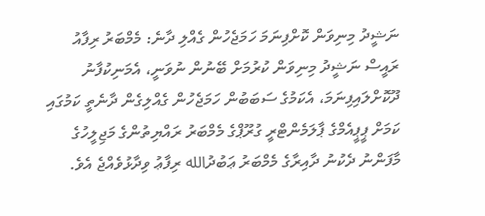ނަޝީދު މިނިވަން ކޮށްފިނަމަ ހަމަޖެހުން ގެއްލި ދާނެ: މެމްބަރު ރިފާއު
ރައީސް ނަޝީދު މިނިވަން ކުރުމަށް ބޭނުން ނުވަނީ، އެމަނިކުފާނު ދޫކޮށްލައިފިނަމަ، އެކަމުގެ ސަބަބުން ހަމަޖެހުން ގެއްލިގެން ދާނެތީ ކަމުގައި ކަމަށް ޕީޕީއެމްގެ ޕާލަމެންޓްރީ ގުރޫޕްގެ މެމްބަރު ރައްޔިތުންގެ މަޖިލީހުގެ މާފަންނު ދެކުނު ދާއިރާގެ މެމްބަރު ޢަބުދުالله ރިފާޢު ވިދާޅުވެއްޖެ އެވެ.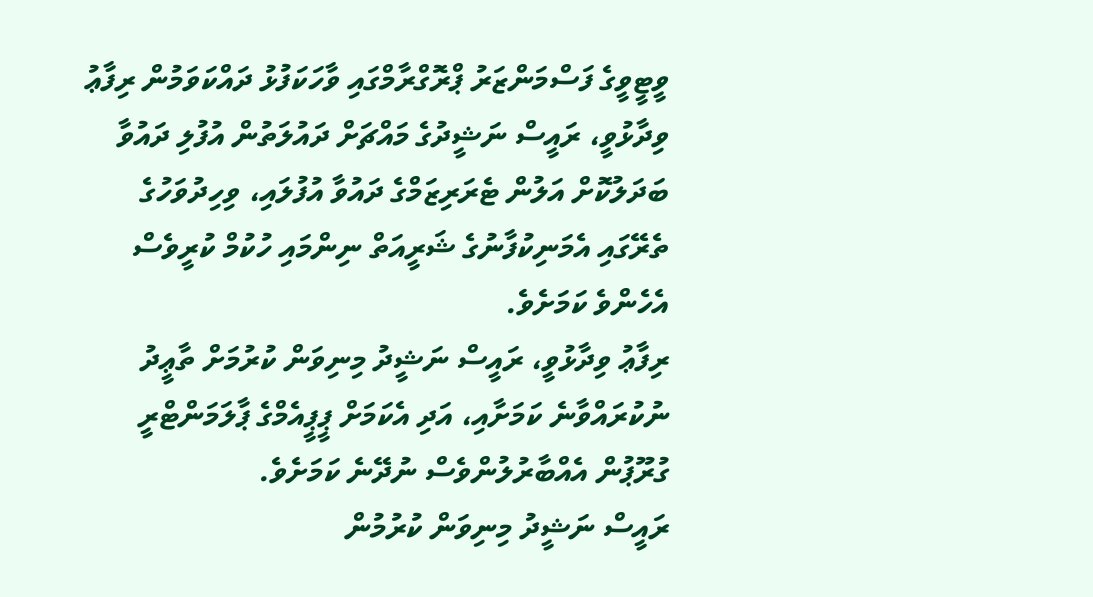ވީޓީވީގެ ފަސްމަންޒަރު ޕްރޮގްރާމްގައި ވާހަކަފުޅު ދައްކަވަމުން ރިފާޢު ވިދާޅުވީ، ރައީސް ނަޝީދުގެ މައްޗަށް ދައުލަތުން އުފުލި ދައުވާ ބަދަލުކޮށް އަލުން ޓެރަރިޒަމްގެ ދައުވާ އުފުލައި، ވިހިދުވަހުގެ ތެރޭގައި އެމަނިކުފާނުގެ ޝަރީއަތް ނިންމައި ހުކުމް ކުރީވެސް އެހެންވެ ކަމަށެވެ.
ރިފާޢު ވިދާޅުވީ، ރައީސް ނަޝީދު މިނިވަން ކުރުމަށް ތާޢީދު ނުކުރައްވާނެ ކަމަށާއި، އަދި އެކަމަށް ޕީޕީއެމްގެ ޕާލަމަންޓްރީ ގުރޫޕުން އެއްބާރުލުންވެސް ނުދޭނެ ކަމަށެވެ.
ރައީސް ނަޝީދު މިނިވަން ކުރުމުން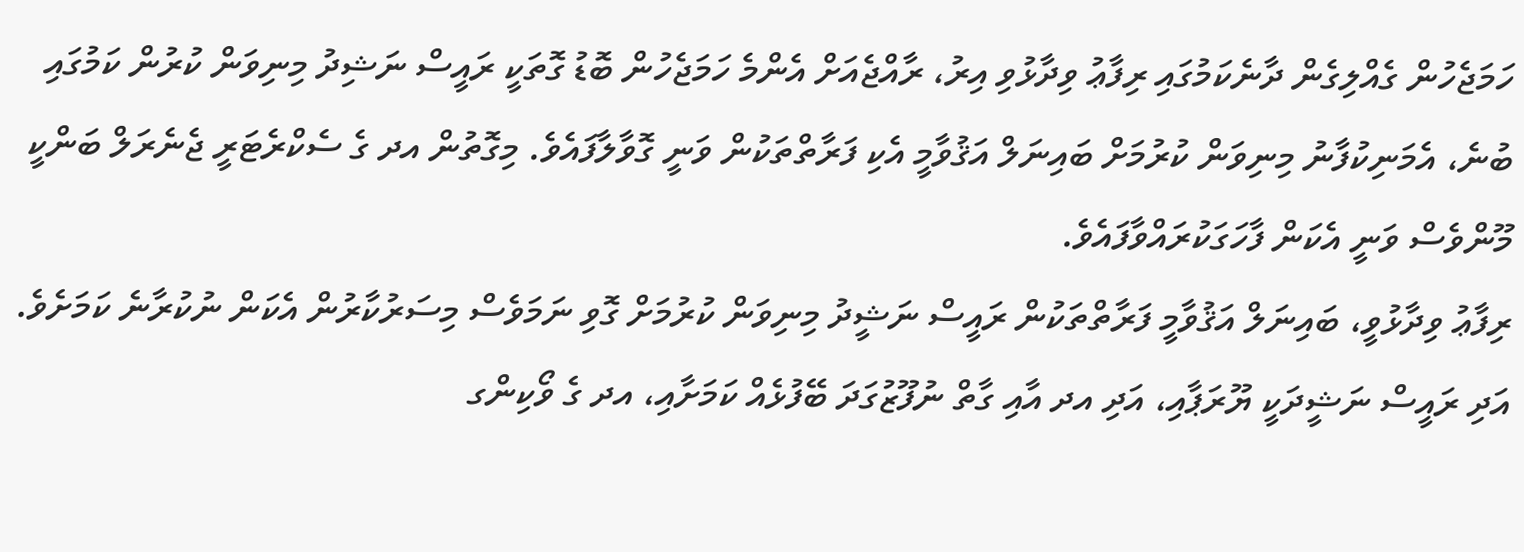ހަމަޖެހުން ގެއްލިގެން ދާނެކަމުގައި ރިފާޢު ވިދާޅުވި އިރު، ރާއްޖެއަށް އެންމެ ހަމަޖެހުން ބޮޑު ގޮތަކީ ރައީސް ނަޝިދު މިނިވަން ކުރުން ކަމުގައި ބުނެ، އެމަނިކުފާނު މިނިވަން ކުރުމަށް ބައިނަލް އަޤުވާމީ އެކި ފަރާތްތަކުން ވަނީ ގޮވާލާފައެވެ. މިގޮތުން އދ ގެ ސެކްރެޓަރީ ޖެނެރަލް ބަންކީ މޫންވެސް ވަނީ އެކަން ފާހަގަކުރައްވާފައެވެ.
ރިފާޢު ވިދާޅުވީ، ބައިނަލް އަޤުވާމީ ފަރާތްތަކުން ރައީސް ނަޝީދު މިނިވަން ކުރުމަށް ގޮވި ނަމަވެސް މިސަރުކާރުން އެކަން ނުކުރާނެ ކަމަށެވެ. އަދި ރައީސް ނަޝީދަކީ ޔޫރަޕާއި، އަދި އދ އާއި ގާތް ނުފޫޒުގަދަ ބޭފުޅެއް ކަމަށާއި، އދ ގެ ވޯކިންގ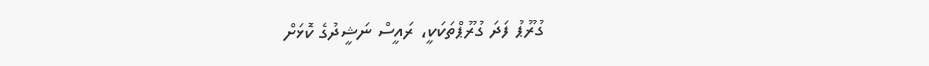ގުރޫޕު ފަދަ ގުރޫޕްތަކަކީ، ރައީސް ނަޝީދުގެ ކޮޅަށް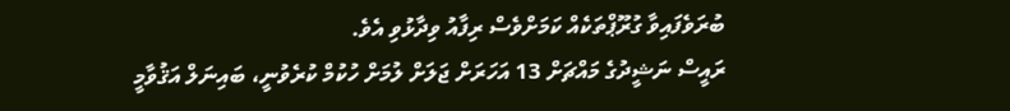ބުރަވެފައިވާ ގުރޫޕްތަކެއް ކަމަށްވެސް ރިފާއު ވިދާޅުވި އެވެ.
ރައީސް ނަޝީދުގެ މައްޗަށް 13 އަހަރަށް ޖަލަށް ލުމަށް ހުކުމް ކުރެވުނީ، ބައިނަލް އަޤުވާމީ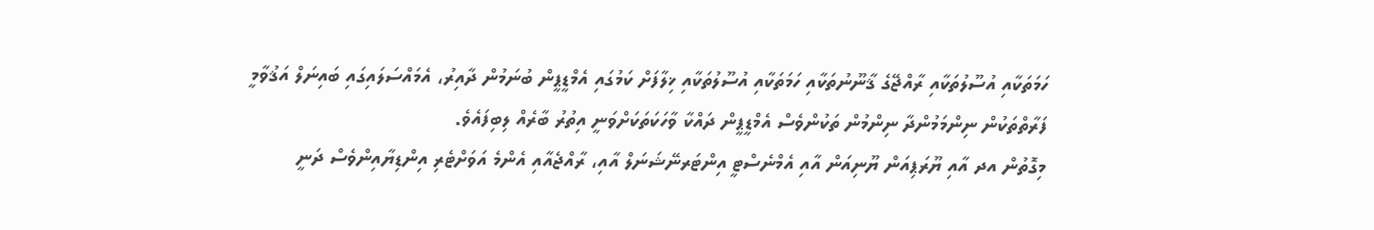ހަމަތަކާއި އުސޫލުތަކާއި ރާއްޖޭގެ ޤާނޫނުތަކާއި ހަމަތަކާއި އުސޫލުތަކާއި ޚިލާފަށް ކަމުގައި އެމްޑީޕީން ބުނަމުން ދާއިރު، އެމައްސަލައިގައި ބައިނަލް އަޤުވާމީ ފަރާތްތަކުން ނިންމަމުންދާ ނިންމުން ތަކުންވެސް އެމްޑީޕީން ދައްކާ ވާހަކަތަކަށްވަނީ އިތުރު ބާރެއް ލިބިފައެވެ.
މިގޮތުން އދ އާއި ޔޫރަޕިއަން ޔޫނިއަން އާއި އެމްނެސްޓީ އިންޓަރނޭޝަނަލް އާއި، ރާއްޖެއާއި އެންމެ އަވަށްޓެރި އިންޑިޔާއިންވެސް ދަނީ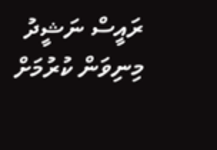ރައީސް ނަޝީދު މިނިވަން ކުރުމަށް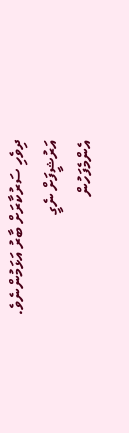ދިވެހި ސަރުކާރަށް ބާރު އަޅަމުންނެވެ.
އަރުޝީފަށް ނެގީ
އެންމެފަހުން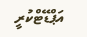އަޕްޑޭޓްކުރީ